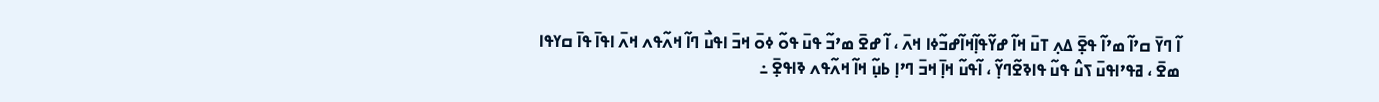ߊ߬ ߣߌ߫ ߛߴߊ߬ ߘߴߊ߬ ߟߐ߲߫ ߡߍ߲ ߠߎ߫ ߞߊ߬ ߝߌ߬ߟߊ߲߬ߞߊ߬ߝߏ߬ߦߊ ߞߍ߫ ، ߊ߬ ߝߐ߫ ߘߴߏ߬ ߟߎ߫ ߟߋ߬ ߦߋ߫ ߞߏ߫ ߊߟߎ߯ ߣߊ߬ ߞߍ߬ߟߍ ߞߍ߫ ߊߟߊ߫ ߟߊ߫ ߛߌߟߊ ߘߐ߫ ، ߥߟߴߊߟߎ߫ ߖߎ߮ ߟߎ߬ ߟߊߢߐ߬ߣߌ߲߬ ، ߊ߬ߟߎ߬ ߞߊ߲߫ ߞߏ߫ ߣߴߊ߲ ߕߎ߲߬ ߞߊ߬ ߞߍ߬ߟߍ ߢߊߟߐ߲߫ ߸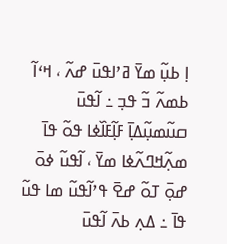ߊ߲ ߕߎ߲߬ ߘߌ߫ ߥߴߊߟߎ߫ ߝߍ߬ ، ߞߵߊ߬ ߕߘߍ߬ ߏ߬ ߟߏ߲ ߸ ߊ߬ߟߎ߫ ߛߎ߬ߘߎ߲߬ߡߊ߲߫ ߓߊ߲߬ߓߊ߰ߦߊ ߟߋ߬ ߟߊ߫ ߘߍ߲߬ߞߣߍ߬ߦߊ ߘߌ߫ ، ߊ߬ߟߎ߬ ߦߋ߫ ߝߋ߲߫ ߠߋ߬ ߝߐ߫ ߟߴߊ߬ߟߎ߬ ߘߊ ߟߎ߬ ߟߊ߫ ߸ ߡߍ߲ ߕߍ߫ ߊ߬ߟߎ߫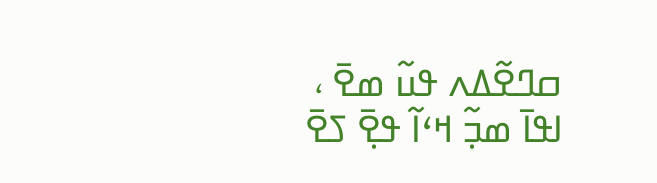ߛߣߐ߬ߡߍ ߟߎ߬ ߘߐ߫ ، ߊߟߊ߫ ߘߏ߲߬ ߞߵߊ߬ ߟߐ߲߫ ߖߐ߫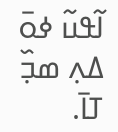ߊ߬ߟߎ߬ ߦߋ߫ ߡߍ߲ ߘߏ߲߰ ߠߊ߫.